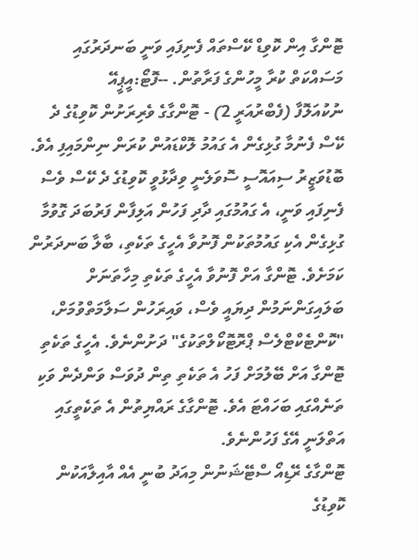ޓޮންގާ އިން ކޮވިޑް ކޭސްތައް ފެނިފައި ވަނީ ބަނދަރުގައި މަސައްކަތް ކުރާ މީހުންގެ ފަރާތުން. --ފޮޓޯ:އީޕީއޭ
ނުކުއަލޮފާ (ފެބްރުއަރީ 2) - ޓޮންގާގެ ވެރިރަށުން ކޮވިޑުގެ ދެ ކޭސް ފެނުމާ ގުޅިގެން އެ ގައުމު ލޮކްޑައުން ކުރަން ނިންމައިފި އެވެ.
ބޮޑުވަޒީރު ސިއައޮސީ ސޮވަލެނީ ވިދާޅުވީ ކޮވިޑުގެ ދެ ކޭސް ވެސް ފެނިފައި ވަނީ، އެ ގައުމުގައި ދާދި ފަހުން އަލިފާން ފަރުބަދަ ގޮވުމާ ގުޅިގެން އެކި ގައުމުތަކުން ފޮނުވާ އެހީގެ ތަކެތި، ބާލާ ބަނދަރުން ކަމަށެވެ. ޓޮންގާ އަށް ފޮނުވާ އެހީގެ ތަކެތި މިހާތަނަށް ބަލައިގަންނަމުން ދިޔައީ ވެސް، ވައިރަހުން ސަލާމަތްވުމަށް، "ކޮންޓެކްޓްލެސް ޕްރޮޓޮކޯލްތަކުގެ" ދަށުންނެވެ. އެހީގެ ތަކެތި ޓޮންގާ އަށް ބޭލުމަށް ފަހު އެ ތަކެތި ތިން ދުވަސް ވަންދެން ވަކި ތަނެއްގައި ބަހައްޓަ އެވެ. ޓޮންގާގެ ރައްޔިތުން އެ ތަކެތީގައި އަތްލަނީ އޭގެ ފަހުންނެވެ.
ޓޮންގާގެ ރޭޑިއޯ ސްޓޭޝަނުން މިއަދު ބުނީ އެއް އާއިލާއަކުން ކޮވިޑުގެ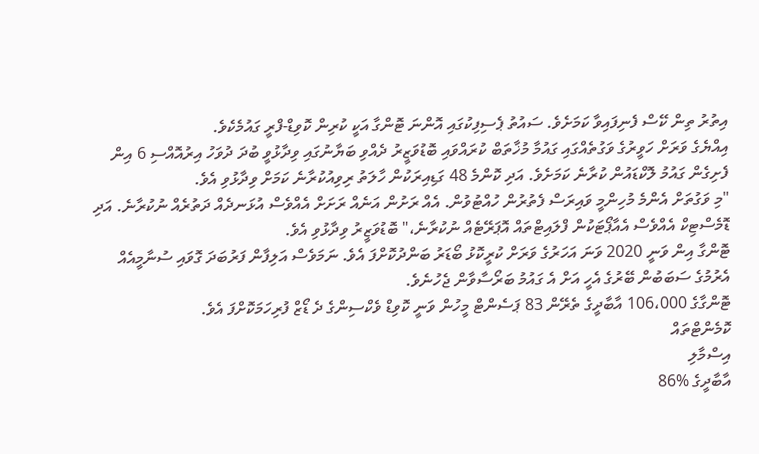އިތުރު ތިން ކޭސް ފެނިފައިވާ ކަމަށެވެ. ސައުތު ޕެސިފިކުގައި އޮންނަ ޓޮންގާ އަކީ ކުރިން ކޮވިޑް-ފްރީ ގައުމެކެވެ.
އިއްޔެގެ ވަރަށް ހަވީރުގެ ވަގުތެއްގައި ގައުމާ މުޚާތަބް ކުރައްވައި ބޮޑުވަޒީރު ދެއްވި ބަޔާނުގައި ވިދާޅުވީ ބުދަ ދުވަހު އިރުއޮއްސި 6 އިން ފެށިގެން ގައުމު ލޮކްޑައުން ކުރާނެ ކަމަށެވެ. އަދި ކޮންމެ 48 ގަޑިއިރަކުން ހާލަތު ރިވިއުކުރާނެ ކަމަށް ވިދާޅުވި އެވެ.
"މި ވަގުތަށް އެންމެ މުހިންމީ ވައިރަސް ފެތުރުން ހުއްޓުވުން. އެއް ރަށުން އަނެއް ރަށަށް އެއްވެސް އުޅަނދެއް ދަތުރެއް ނުކުރާނެ. އަދި ޑޮމެސްޓިކް އެއްވެސް އެއާޕޯޓަކުން ފްލައިޓްތައް އޮޕަރޭޓެއް ނުކުރާނެ،" ބޮޑުވަޒީރު ވިދާޅުވި އެވެ.
ޓޮންގާ އިން ވަނީ 2020 ވަނަ އަހަރުގެ ވަރަށް ކުރީކޮޅު ބޯޑަރު ބަންދުކޮށްފަ އެވެ. ނަމަވެސް އަލިފާން ފަރުބަދަ ގޮވައި ސުނާމީއެއް އެރުމުގެ ސަބަބުން ބޭރުގެ އެހީ އަށް އެ ގައުމު ބަރޯސާވާން ޖެހުނެވެ.
ޓޮންގާގެ 106،000 އާބާދީގެ ތެރޭން 83 ޕަސެންޓް މީހުން ވަނީ ކޮވިޑް ވެކްސިންގެ ދެ ޑޯޒް ފުރިހަމަކޮށްފަ އެވެ.
ކޮމެންޓްތައް
އިސްމާލި
އާބާދީގެ %86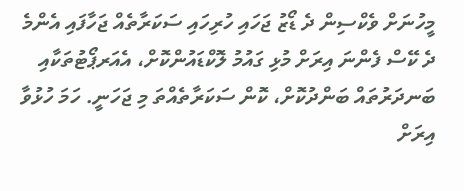މީހުނަށް ވެކްސިން ދެ ޑޯޒު ޖަހައި ހުރިހައި ސަކަރާތެއް ޖަހާފައި އެންމެ ދެ ކޭސް ފެންނަ އިރަށް މުޅި ގައުމު ލޮކްޑައުންކޮށް، އެއަރޕޯޓުތަކާއި ބަނދަރުތައް ބަންދުކޮށް، ކޮން ސަކަރާތެއްތަ މި ޖަހަނީ. ހަމަ ހުޅުވާ އިރަށް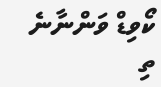ކޯވިޑް ވަންނާނެ ތި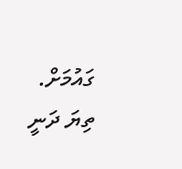ގައުމަށް. ތިޔަ ދަނީ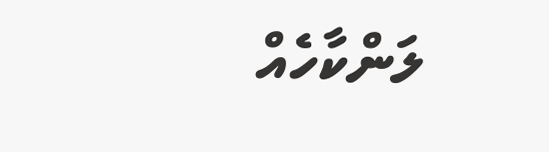ލަންކާހެއް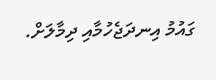ގައުމު އިނދަޖެހުމާއި ދިމާލަށް.